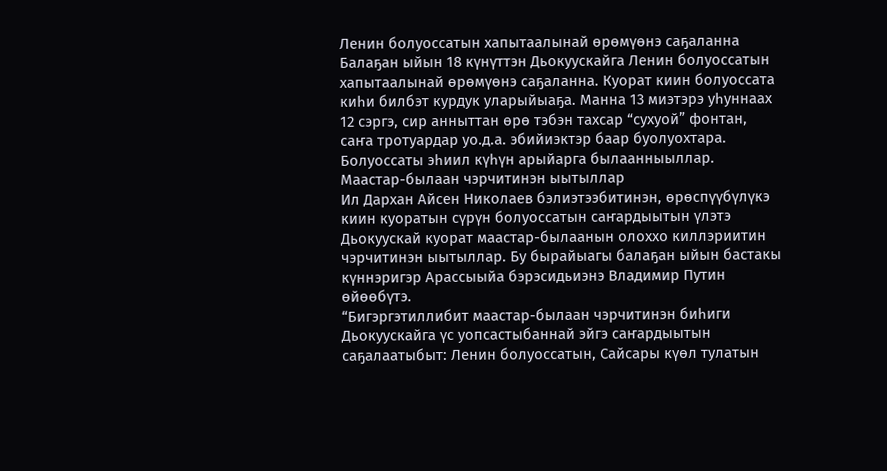Ленин болуоссатын хапытаалынай өрөмүөнэ саҕаланна
Балаҕан ыйын 18 күнүттэн Дьокуускайга Ленин болуоссатын хапытаалынай өрөмүөнэ саҕаланна. Куорат киин болуоссата киһи билбэт курдук уларыйыаҕа. Манна 13 миэтэрэ уһуннаах 12 сэргэ, сир анныттан өрө тэбэн тахсар “сухуой” фонтан, саҥа тротуардар уо.д.а. эбийиэктэр баар буолуохтара. Болуоссаты эһиил күһүн арыйарга былаанныыллар.
Маастар-былаан чэрчитинэн ыытыллар
Ил Дархан Айсен Николаев бэлиэтээбитинэн, өрөспүүбүлүкэ киин куоратын сүрүн болуоссатын саҥардыытын үлэтэ Дьокуускай куорат маастар-былаанын олоххо киллэриитин чэрчитинэн ыытыллар. Бу бырайыагы балаҕан ыйын бастакы күннэригэр Арассыыйа бэрэсидьиэнэ Владимир Путин өйөөбүтэ.
“Бигэргэтиллибит маастар-былаан чэрчитинэн биһиги Дьокуускайга үс уопсастыбаннай эйгэ саҥардыытын саҕалаатыбыт: Ленин болуоссатын, Сайсары күөл тулатын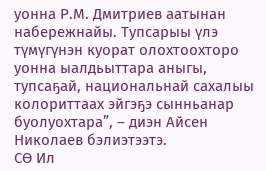уонна Р.М. Дмитриев аатынан набережнайы. Тупсарыы үлэ түмүгүнэн куорат олохтоохторо уонна ыалдьыттара аныгы, тупсаҕай, национальнай сахалыы колориттаах эйгэҕэ сынньанар буолуохтара”, – диэн Айсен Николаев бэлиэтээтэ.
СӨ Ил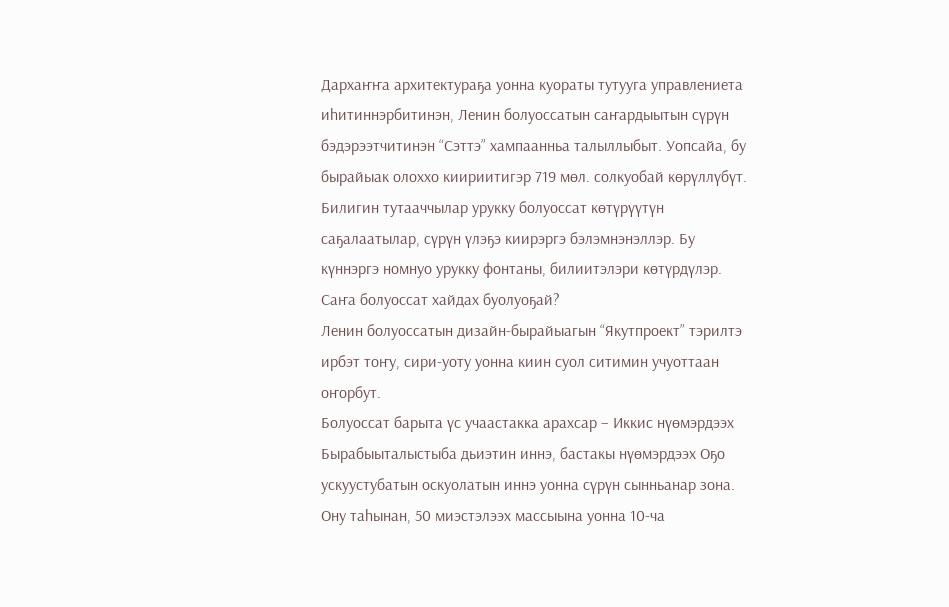Дархаҥҥа архитектураҕа уонна куораты тутууга управлениета иһитиннэрбитинэн, Ленин болуоссатын саҥардыытын сүрүн бэдэрээтчитинэн “Сэттэ” хампаанньа талыллыбыт. Уопсайа, бу бырайыак олоххо киириитигэр 719 мөл. солкуобай көрүллүбүт.
Билигин тутааччылар урукку болуоссат көтүрүүтүн саҕалаатылар, сүрүн үлэҕэ киирэргэ бэлэмнэнэллэр. Бу күннэргэ номнуо урукку фонтаны, билиитэлэри көтүрдүлэр.
Саҥа болуоссат хайдах буолуоҕай?
Ленин болуоссатын дизайн-бырайыагын “Якутпроект” тэрилтэ ирбэт тоҥу, сири-уоту уонна киин суол ситимин учуоттаан оҥорбут.
Болуоссат барыта үс учаастакка арахсар – Иккис нүөмэрдээх Бырабыыталыстыба дьиэтин иннэ, бастакы нүөмэрдээх Оҕо ускуустубатын оскуолатын иннэ уонна сүрүн сынньанар зона. Ону таһынан, 50 миэстэлээх массыына уонна 10-ча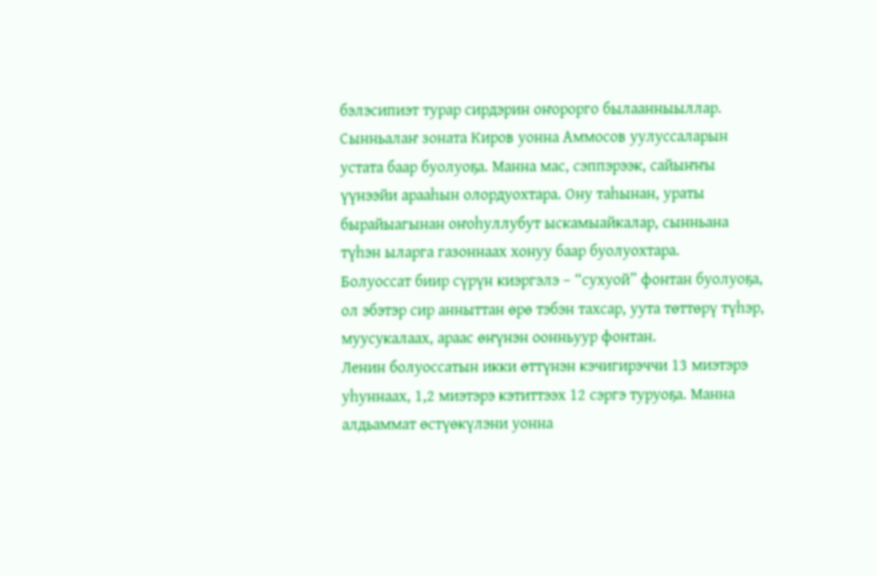бэлэсипиэт турар сирдэрин оҥорорго былаанныыллар.
Сынньалаҥ зоната Киров уонна Аммосов уулуссаларын устата баар буолуоҕа. Манна мас, сэппэрээк, сайыҥҥы үүнээйи арааһын олордуохтара. Ону таһынан, ураты бырайыагынан оҥоһуллубут ыскамыайкалар, сынньана түһэн ыларга газоннаах хонуу баар буолуохтара.
Болуоссат биир сүрүн киэргэлэ – “сухуой” фонтан буолуоҕа, ол эбэтэр сир анныттан өрө тэбэн тахсар, уута төттөрү түһэр, муусукалаах, араас өҥүнэн оонньуур фонтан.
Ленин болуоссатын икки өттүнэн кэчигирэччи 13 миэтэрэ уһуннаах, 1,2 миэтэрэ кэтиттээх 12 сэргэ туруоҕа. Манна алдьаммат өстүөкүлэни уонна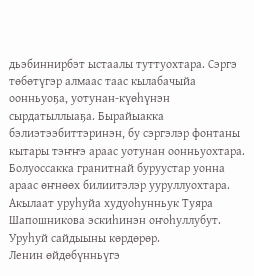дьэбиннирбэт ыстаалы туттуохтара. Сэргэ төбөтүгэр алмаас таас кылабачыйа оонньуоҕа, уотунан-күөһүнэн сырдатыллыаҕа. Бырайыакка бэлиэтээбиттэринэн, бу сэргэлэр фонтаны кытары тэҥҥэ араас уотунан оонньуохтара.
Болуоссакка гранитнай буруустар уонна араас өҥнөөх билиитэлэр ууруллуохтара. Акылаат уруһуйа худуоһунньук Туяра Шапошникова эскиһинэн оҥоһуллубут. Уруһуй сайдыыны көрдөрөр.
Ленин өйдөбүнньүгэ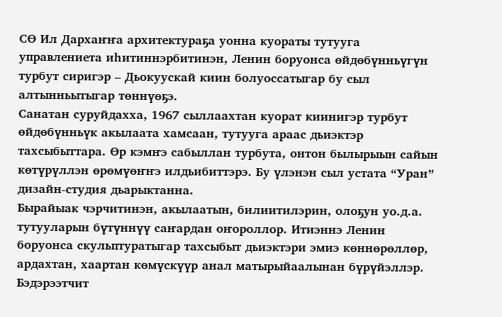СӨ Ил Дархаҥҥа архитектураҕа уонна куораты тутууга управлениета иһитиннэрбитинэн, Ленин боруонса өйдөбүнньүгүн турбут сиригэр – Дьокуускай киин болуоссатыгар бу сыл алтынньытыгар төннүөҕэ.
Санатан суруйдахха, 1967 сыллаахтан куорат киинигэр турбут өйдөбүнньүк акылаата хамсаан, тутууга араас дьиэктэр тахсыбыттара. Өр кэмҥэ сабыллан турбута, онтон былырыын сайын көтүрүллэн өрөмүөҥҥэ илдьибиттэрэ. Бу үлэнэн сыл устата “Уран” дизайн-студия дьарыктанна.
Бырайыак чэрчитинэн, акылаатын, билиитилэрин, олоҕун уо.д.а. тутууларын бүтүннүү саҥардан оҥороллор. Итиэннэ Ленин боруонса скульптуратыгар тахсыбыт дьиэктэри эмиэ көннөрөллөр, ардахтан, хаартан көмүскүүр анал матырыйаалынан бүрүйэллэр.
Бэдэрээтчит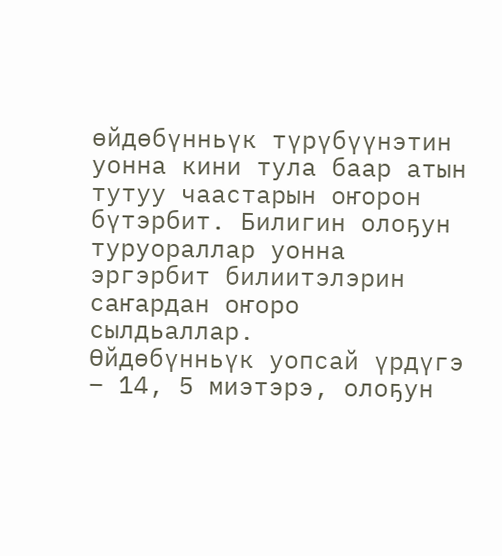өйдөбүнньүк түрүбүүнэтин уонна кини тула баар атын тутуу чаастарын оҥорон бүтэрбит. Билигин олоҕун туруораллар уонна эргэрбит билиитэлэрин саҥардан оҥоро сылдьаллар.
Өйдөбүнньүк уопсай үрдүгэ – 14, 5 миэтэрэ, олоҕун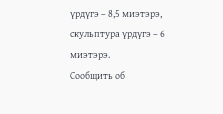үрдүгэ – 8,5 миэтэрэ, скульптура үрдүгэ – 6 миэтэрэ.
Сообщить об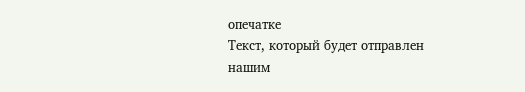опечатке
Текст, который будет отправлен нашим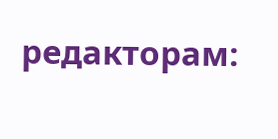редакторам: